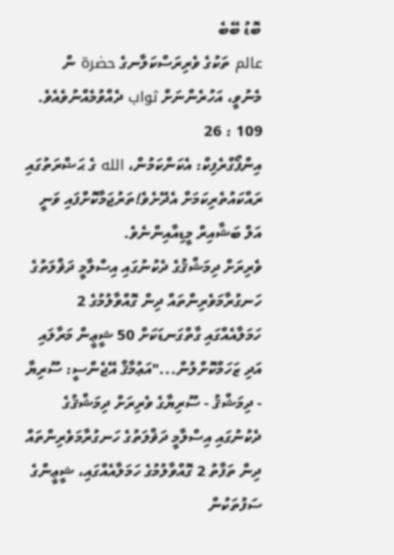ބޮޑު ބޭބެ
عالم ތަކުގެ ވެރިރަސްކަލާނގެ حضرة ން މެނުވީ، އަހުރެންނަށް ثواب ދެއްވުމެއްނުވެއެވެ. 109 : 26
އިންފޯގްރެފިކް: އެކަންކަމުން، الله ގެ ޙަޟްރަތުގައި ރައްކައުތެރިކަމަށް އެދޭށެވެ!ތަރުޖަމާކޮށްފައި ވަނީ އަލް ބަޝާއިރް މީޑިއާއިންނެވެ.
ވެރިރަށް ދިމަޝްޤުގެ ދެކުނުގައި އިސްލާމީ ދަޥްލަތުގެ ހަނގުރާމަވެރިންތައް ދިން ގޮއްވާލުމުގެ 2 ހަމަލާއެއްގައި ގާތްގަނޑަކަށް 50 ޝީޢީން މަރާލައި އަދި ޒަހަމްކޮށްލުން..."އަޢުމާޤް އޭޖެންސީ: ސޫރިޔާ - ދިމަޝްޤު - ސޫރިޔާގެ ވެރިރަށް ދިމަޝްޤުގެ ދެކުނުގައި އިސްލާމީ ދަޥްލަތުގެ ހަނގުރާމަވެރިންތައް ދިން ތަފާތު 2 ގޮއްވާލުމުގެ ހަމަލާއެއްގައި، ޝީޢީންގެ ސަފުތަކުން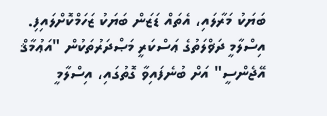ބަޔަކު މަރާލައި، އެތައް ޑަޒަން ބަޔަކު ޒަހަމްކޮށްލައިފި.
އިސްލާމީ ދަޥްލަތުގެ ޢަސްކަރީ މަޞްދަރުތަކުން "އަޢުމާޤް އޭޖެންސީ" އަށް ބުނެފައިވާ ގޮތުގައި، އިސްލާމީ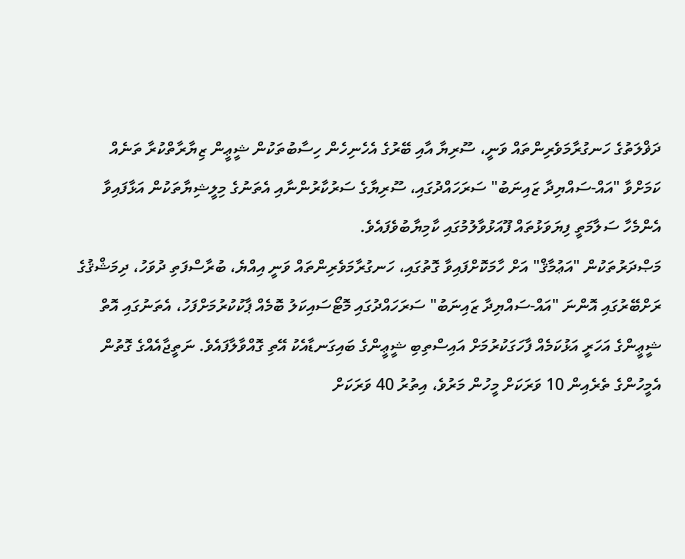ދަޥްލަތުގެ ހަނގުރާމަވެރިންތައް ވަނީ، ސޫރިޔާ އާއި ބޭރުގެ އެހެނިހެން ހިސާބުތަކުން ޝީޢީން ޒިޔާރާތްކުރާ ތަނެއް ކަމަށްވާ "އައް-ސައްޔިދާ ޒައިނަބު" ސަރަހައްދުގައި، ސޫރިޔާގެ ސަރުކާރުންނާއި އެތަނުގެ މިލީޝިޔާތަކުން އަޅާފައިވާ އެންމެހާ ސަލާމަތީ ފިޔަވަޅުތައް ފޫއަޅުވާލުމުގައި ކާމިޔާބުވެފައެވެ.
މަޞްދަރުތަކުން "އަޢުމާޤް" އަށް ހާމަކޮށްފައިވާ ގޮތުގައި، ހަނގުރާމަވެރިންތައް ވަނީ އިއްޔެ، ބުރާސްފަތި ދުވަހު، ދިމަޝްޤުގެ ރަށްބޭރުގައި އޮންނަ "އައް-ސައްޔިދާ ޒައިނަބު" ސަރަހައްދުގައި މޮޓޯސައިކަލު ބޮމެއް ޕާކުކުރުމަށްފަހު، އެތަނުގައި އޮތް ޝީޢީންގެ އަހަރީ އަޅުކަމެއް ފާހަގަކުރުމަށް އައިސްތިބި ޝީޢީންގެ ބައިގަނޑާއެކު އޭތި ގޮއްވާލާފައެވެ. ނަތީޖާއެއްގެ ގޮތުން އެމީހުންގެ ތެރެއިން 10 ވަރަކަށް މީހުން މަރުވެ، އިތުރު 40 ވަރަކަށް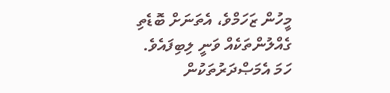މީހުން ޒަހަމްވެ، އެތަނަށް ބޮޑެތި ގެއްލުންތަކެއް ވަނީ ލިބިފައެވެ.
ހަމަ އެމަޞްދަރުތަކުން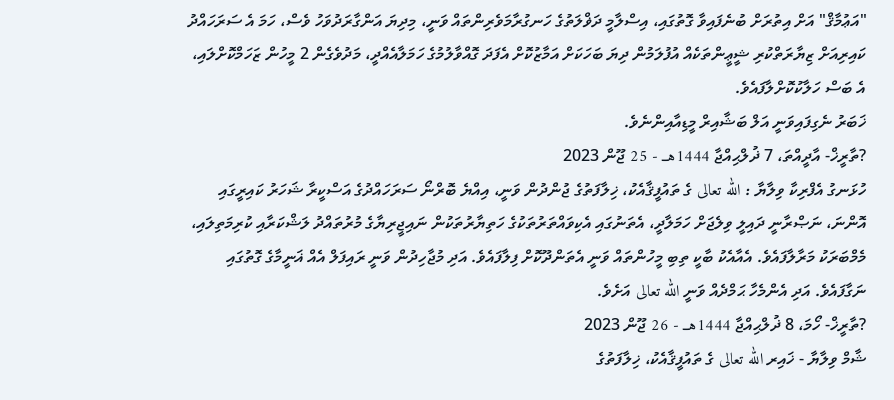"އަޢުމާޤް" އަށް އިތުރަށް ބުނެފައިވާ ގޮތުގައި، އިސްލާމީ ދަޥްލަތުގެ ހަނގުރާމަވެރިންތައް ވަނީ، މިދިޔަ އަންގާރަދުވަހު ވެސް، ހަމަ އެ ސަރަހައްދު ކައިރިއަށް ޒިޔާރަތްކުރި ޝީޢީންތަކެއް އުފުލަމުން ދިޔަ ބަހަކަށް އަމާޒުކޮށް އެފަދަ ގޮއްވާލުމުގެ ހަމަލާއެއްދީ، މަދުވެގެން 2 މީހުން ޒަހަމްކޮށްލައި، އެ ބަސް ހަލާކުކޮށްލާފައެވެ.
ޚަބަރު ނެގިފައިވަނީ އަލް ބަޝާއިރް މީޑިއާއިންނެވެ.
?ތާރީޚް- އާދީއްތަ، 7 ޛުލްޙިއްޖާ 1444هــ - 25 ޖޫން 2023
ހުޅަނގު އެފްރިކާ ވިލާޔާ : الله تعالى ގެ ތައުފީޤާއެކު، ޚިލާފަތުގެ ޖުންދުން ވަނީ، އިއްޔެ ބޮރްނޯ ސަރަހައްދުގެ އަސްކީރާ ޝަހަރު ކައިރީގައި އޮންނަ، ނަޞްރާނީ ދައިލީ ވިލެޖަށް ހަމަލާދީ، އެތަނުގައި އެކިވައްތަރުތަކުގެ ހަތިޔާރުތަކުން ނައިޖީރިޔާގެ މުރުތައްދު ލަޝްކަރާއި ކުރިމަތިލައި، މެމްބަރަކު މަރާލާފައެވެ. އެއާއެކު ބާކީ ތިބި މީހުންތައް ވަނީ އެތަންދޫކޮށް ފިލާފައެވެ. އަދި މުޖާހިދުން ވަނީ ރައިފަލް އެއް ޣަނީމާގެ ގޮތުގައި ނަގާފައެވެ. އަދި އެންމެހާ ޙަމްދެއް ވަނީ الله تعالى އަށެވެ.
?ތާރީޚް- ހޯމަ، 8 ޛުލްޙިއްޖާ 1444هــ - 26 ޖޫން 2023
ޝާމް ވިލާޔާ - ޚައިރ الله تعالى ގެ ތައުފީޤާއެކު، ޚިލާފަތުގެ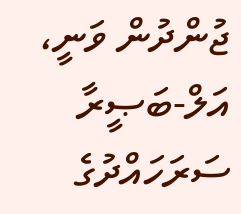ޖުންދުން ވަނީ، އަލް-ބަޞީރާ ސަރަހައްދުގެ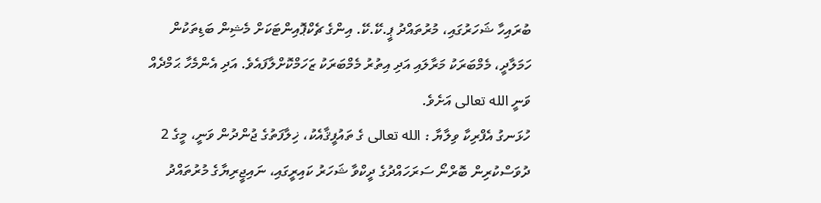ބުރައިހާ ޝަހަރުގައި، މުރުތައްދު ޕީ.ކޭ.ކޭ. އިންގެ ޗެކްޕޮއިންޓަކަށް މެޝިން ބަޑިތަކުން ހަމަލާދީ، މެމްބަރަކު މަރާލައި އަދި އިތުރު މެމްބަރަކު ޒަހަމްކޮށްލާފައެވެ. އަދި އެންމެހާ ޙަމްދެއް ވަނީ الله تعالى އަށެވެ.
ހުޅަނގު އެފްރިކާ ވިލާޔާ : الله تعالى ގެ ތައުފީޤާއެކު، ޚިލާފަތުގެ ޖުންދުން ވަނީ، މީގެ 2 ދުވަސްކުރިން ބޮރްނޯ ސަރަހައްދުގެ ދީކްވާ ޝަހަރު ކައިރީގައި، ނައިޖީރިޔާގެ މުރުތައްދު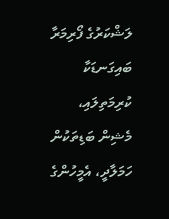ލަޝްކަރުގެ ފޯރިމަރާ ބައިގަނޑަކާ ކުރިމަތިލައި، މެޝިން ބަޑިތަކުން ހަމަލާދީ، އެމީހުންގެ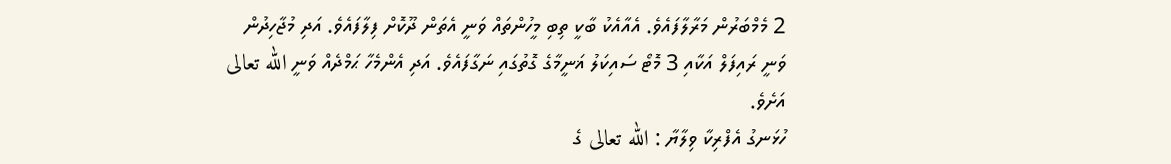2 މެމްބަރުން މަރާލާފައެވެ. އެއާއެކު ބާކީ ތިބި މީހުންތައް ވަނީ އެތަން ދޫކޮށް ފިލާފައެވެ. އަދި މުޖާހިދުން ވަނީ ރައިފަލް އަކާއި 3 މޮޓޯ ސައިކަލު ޣަނީމާގެ ގޮތުގައި ނަގާފައެވެ. އަދި އެންމެހާ ޙަމްދެއް ވަނީ الله تعالى އަށެވެ.
ހުޅަނގު އެފްރިކާ ވިލާޔާ : الله تعالى ގެ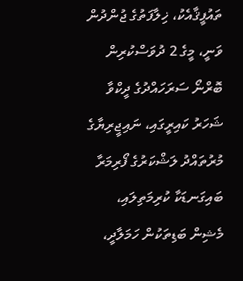ތައުފީޤާއެކު، ޚިލާފަތުގެ ޖުންދުން ވަނީ، މީގެ 2 ދުވަސްކުރިން ބޮރްނޯ ސަރަހައްދުގެ ދީކްވާ ޝަހަރު ކައިރީގައި، ނައިޖީރިޔާގެ މުރުތައްދު ލަޝްކަރުގެ ފޯރިމަރާ ބައިގަނޑަކާ ކުރިމަތިލައި، މެޝިން ބަޑިތަކުން ހަމަލާދީ،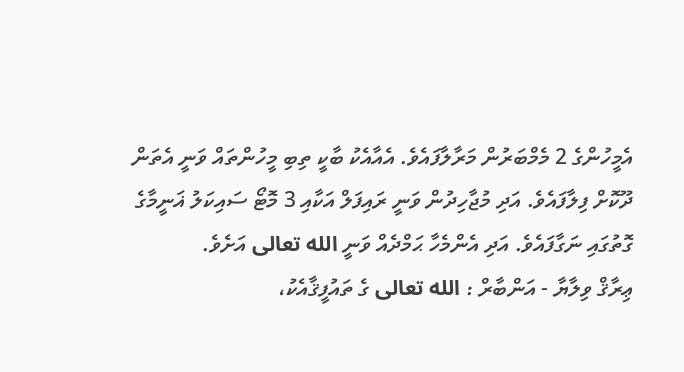އެމީހުންގެ 2 މެމްބަރުން މަރާލާފައެވެ. އެއާއެކު ބާކީ ތިބި މީހުންތައް ވަނީ އެތަން ދޫކޮށް ފިލާފައެވެ. އަދި މުޖާހިދުން ވަނީ ރައިފަލް އަކާއި 3 މޮޓޯ ސައިކަލު ޣަނީމާގެ ގޮތުގައި ނަގާފައެވެ. އަދި އެންމެހާ ޙަމްދެއް ވަނީ الله تعالى އަށެވެ.
ޢިރާޤް ވިލާޔާ - އަންބާރް : الله تعالى ގެ ތައުފީޤާއެކު،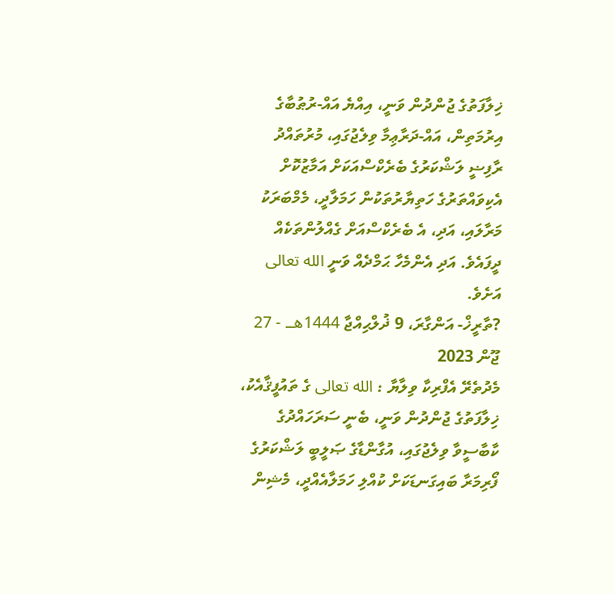ޚިލާފަތުގެ ޖުންދުން ވަނީ، އިއްޔެ އައް-ރުޠުބާގެ އިރުމަތިން، އައް-ދަރާޢިމާ ވިލެޖުގައި، މުރުތައްދު ރާފިޟީ ލަޝްކަރުގެ ބެރެކްސްއަކަށް އަމާޒުކޮށް އެކިވައްތަރުގެ ހަތިޔާރުތަކުން ހަމަލާދީ، މެމްބަރަކު މަރާލައި، އަދި، އެ ބެރެކްސްއަށް ގެއްލުންތަކެއް ދީފައެވެ. އަދި އެންމެހާ ޙަމްދެއް ވަނީ الله تعالى އަށެވެ.
?ތާރީޚް- އަންގާރަ، 9 ޛުލްޙިއްޖާ 1444هــ - 27 ޖޫން 2023
މެދުތެރޭ އެފްރިކާ ވިލާޔާ : الله تعالى ގެ ތައުފީޤާއެކު، ޚިލާފަތުގެ ޖުންދުން ވަނީ، ބެނީ ސަރަހައްދުގެ ކާބާސީވާ ވިލެޖުގައި، އުގާންޑާގެ ޞަލީބީ ލަޝްކަރުގެ ފޯރިމަރާ ބައިގަނޑަކަށް ކުއްލި ހަމަލާއެއްދީ، މެޝިން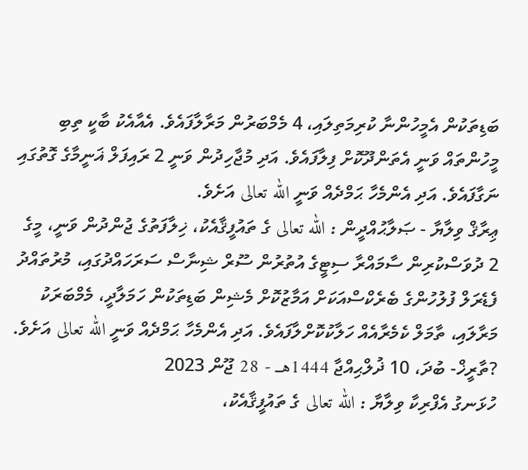ބަޑިތަކުން އެމީހުންނާ ކުރިމަތިލައި، 4 މެމްބަރުން މަރާލާފައެވެ. އެއާއެކު ބާކީ ތިބި މީހުންތައް ވަނީ އެތަންދޫކޮށް ފިލާފައެވެ. އަދި މުޖާހިދުން ވަނީ 2 ރައިފަލް ޣަނީމާގެ ގޮތުގައި ނަގާފައެވެ. އަދި އެންމެހާ ޙަމްދެއް ވަނީ الله تعالى އަށެވެ.
ޢިރާޤް ވިލާޔާ - ޞަލާޙުއްދީން : الله تعالى ގެ ތައުފީޤާއެކު، ޚިލާފަތުގެ ޖުންދުން ވަނީ، މީގެ 2 ދުވަސްކުރިން ސާމައްރާ ސިޓީގެ އުތުރުން ސޫރް ޝިނާސް ސަރަހައްދުގައި، މުރުތައްދު ފެޑެރަލް ފުލުހުންގެ ބެރެކްސްއަކަށް އަމާޒުކޮށް މެޝިން ބަޑިތަކުން ހަމަލާދީ، މެމްބަރަކު މަރާލައި، ތާމަލް ކެމެރާއެއް ހަލާކުކޮށްލާފައެވެ. އަދި އެންމެހާ ޙަމްދެއް ވަނީ الله تعالى އަށެވެ.
?ތާރީޚް- ބުދަ، 10 ޛުލްޙިއްޖާ 1444هــ - 28 ޖޫން 2023
ހުޅަނގު އެފްރިކާ ވިލާޔާ : الله تعالى ގެ ތައުފީޤާއެކު،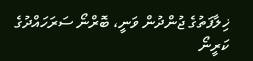ޚިލާފަތުގެ ޖުންދުން ވަނީ، ބޮރްނޯ ސަރަހައްދުގެ ކަރީނޯ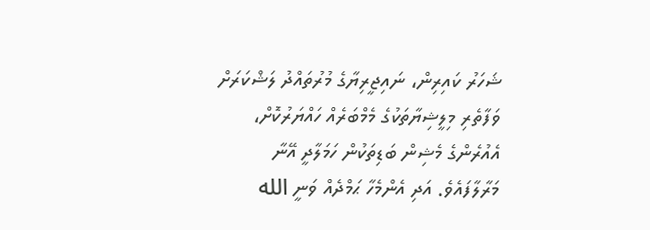ޝަހަރު ކައިރިން، ނައިޖީރިޔާގެ މުރުތައްދު ލަޝްކަރަށް ވަފާތެރި މިލީޝިޔާތަކުގެ މެމްބަރެއް ހައްޔަރުކޮށް، އެއުރެންގެ މެޝިން ބަޑިތަކުން ހަމަލާދީ އޭނާ މަރާލާފައެވެ. އަދި އެންމެހާ ޙަމްދެއް ވަނީ الله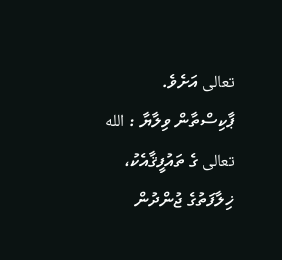تعالى އަށެވެ.
ޕާކިސްތާން ވިލާޔާ : الله تعالى ގެ ތައުފީޤާއެކު، ޚިލާފަތުގެ ޖުންދުން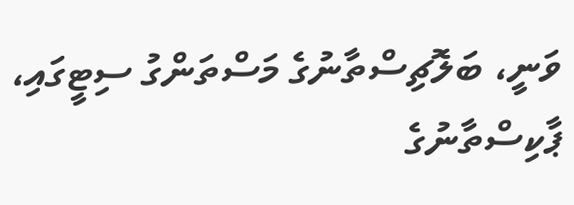ވަނީ، ބަލޮޗިސްތާނުގެ މަސްތަންގު ސިޓީގައި، ޕާކިސްތާނުގެ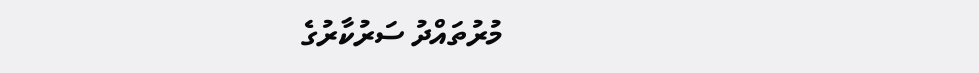މުރުތައްދު ސަރުކާރުގެ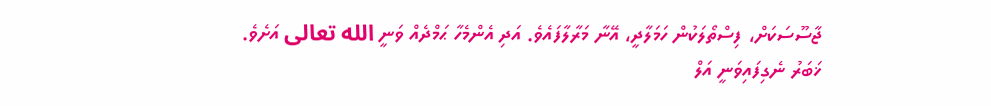ޖާސޫސަކަށް، ފިސްތޯލަކުން ހަމަލާދީ، އޭނާ މަރާލާފައެވެ. އަދި އެންމެހާ ޙަމްދެއް ވަނީ الله تعالى އަށެވެ.
ޚަބަރު ނެގިފައިވަނީ އަލް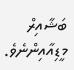ބަޝާއިރް މީޑިއާއިންނެވެ.